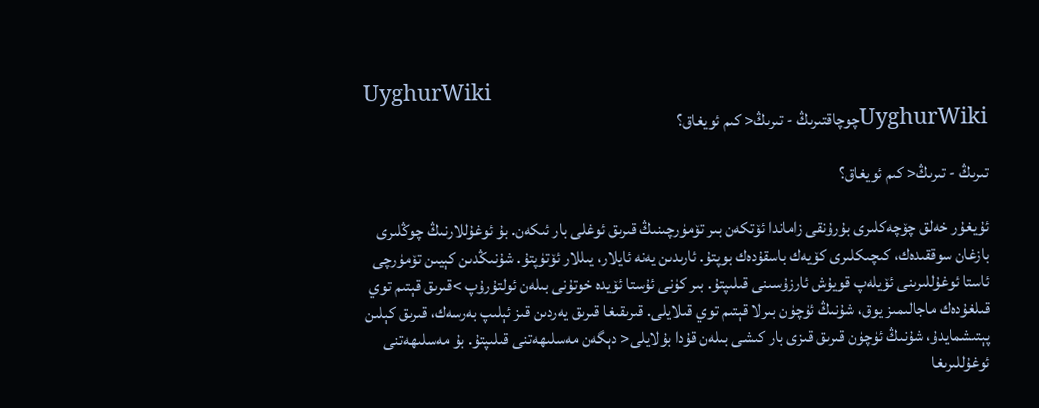UyghurWiki
UyghurWikiچوچاقتىرىڭ - تىرىڭ< كىم ئويغاق؟

تىرىڭ - تىرىڭ< كىم ئويغاق؟

ئۇيغۇر خەلق چۆچەكلىرى بۇرۇنقى زاماندا ئۆتكەن بىر تۆمۈرچىنىڭ قىرىق ئوغلى بار ئىكەن. بۇ ئوغۇللارنىڭ چوڭلىرى بازغان سوققىدەك، كىچىكلىرى كۆيەك باسقۇدەك بوپتۇ. ئارىدىن يەنە ئايلار، يىللار ئۆتۈپتۇ. شۇنىڭدىن كېيىن تۆمۈرچى ئاستا ئوغۇللىرىنى ئۆيلەپ قويۇش ئارزۇسىنى قىلىپتۇ. بىر كۈنى ئۇستا ئۆيدە خوتۇنى بىلەن ئولتۇرۇپ >قىرىق قېتىم توي قىلغۇدەك ماجالىمىز يوق، شۇنىڭ ئۈچۈن بىرلا قېتىم توي قىلايلى. قىرىقىغا قىرىق يەردىن قىز ئېلىپ بەرسەك، قىرىق كېلىن پېتىشمايدۇ، شۇنىڭ ئۈچۈن قىرىق قىزى بار كىشى بىلەن قۇدا بۇلايلى< دېگەن مەسلىھەتنى قىلىپتۇ. بۇ مەسلىھەتنى ئوغۇللىرىغا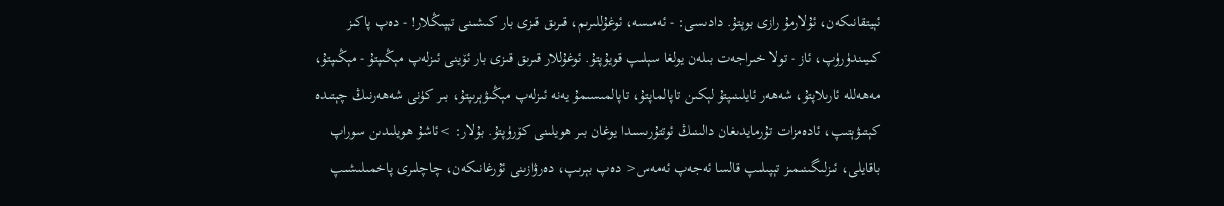ئېيتقانىكەن، ئۇلارمۇ رازى بوپتۇ. دادىسى: - ئەمىسە، ئوغۇللىرىم، قىرىق قىزى بار كىشىنى تېپىڭلار! - دەپ پاكىز كىيىندۈرۈپ، ئاز - تولا خىراجەت بىلەن يولغا سېلىپ قويۇپتۇ. ئوغۇللار قىرىق قىزى بار ئۆينى ئىزلەپ مېڭىپتۇ - مېڭىپتۇ، مەھەللە ئارىلاپتۇ، شەھەر ئايلىنىپتۇ لېكىن تاپالماپتۇ، تاپالمىسىمۇ يەنە ئىزلەپ مېڭىۋېرىپتۇ، بىر كۈنى شەھەرنىڭ چېتىدە كېتىۋېتىپ، ئادەمزات تۇرمايدىغان دالىنىڭ ئوتتۇرىسىدا يوغان بىر ھويلىنى كۆرۈپتۇ. بۇلار: >ئاشۇ ھويلىدىن سوراپ باقايلى، ئىزلىگىنىمىز تېپىلىپ قالسا ئەجەپ ئەمەس< دەپ بېرىپ، دەرۋازىنى ئۇرغانىكەن، چاچلىرى پاخمىلىشىپ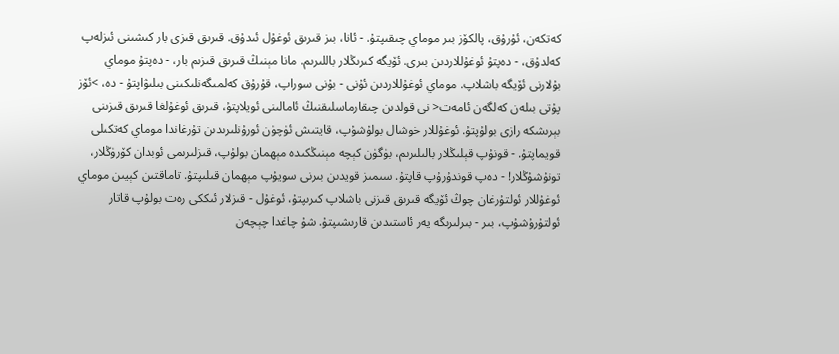كەتكەن، ئۇرۇق، پالكۆز بىر موماي چىقىپتۇ. - ئانا، بىز قىرىق ئوغۇل ئىدۇق. قىرىق قىزى بار كىشىنى ئىزلەپ كەلدۇق، - دەپتۇ ئوغۇللاردىن بىرى. ئۆيگە كىرىڭلار باللىرىم. مانا مېنىڭ قىرىق قىزىم بار، - دەپتۇ موماي بۇلارنى ئۆيگە باشلاپ. موماي ئوغۇللاردىن ئۇنى - بۇنى سوراپ، قۇرۇق كەلمىگەنلىكىنى بىلىۋاپتۇ - دە، >ئۆز پۇتى بىلەن كەلگەن ئامەت< نى قولدىن چىقارماسلىقنىڭ ئامالىنى ئويلاپتۇ، قىرىق ئوغۇلغا قىرىق قىزىنى بېرىشكە رازى بولۇپتۇ. ئوغۇللار خوشال بولۇشۇپ، قايتىش ئۈچۈن ئورۇنلىرىدىن تۇرغاندا موماي كەتكىلى قويماپتۇ. - قونۇپ قېلىڭلار بالىلىرىم، بۈگۈن كېچە مېنىڭكىدە مېھمان بولۇپ، قىزلىرىمى ئوبدان كۆرۈڭلار، تونۇشۇڭلار! - دەپ قوندۇرۇپ قاپتۇ. سىمىز قويدىن بىرنى سويۇپ مېھمان قىلىپتۇ. تاماقتىن كېيىن موماي ئوغۇللار ئولتۇرغان چوڭ ئۆيگە قىرىق قىزنى باشلاپ كىرىپتۇ، ئوغۇل - قىزلار ئىككى رەت بولۇپ قاتار ئولتۇرۇشۇپ، بىر - بىرلىرىگە يەر ئاستىدىن قارىشىپتۇ. شۇ چاغدا چېچەن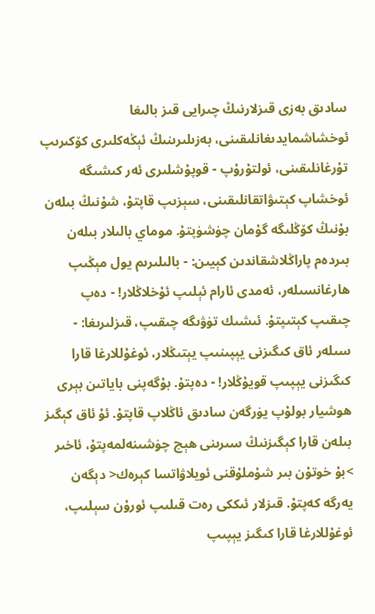سادىق بەزى قىزلارنىڭ چىرايى قىز بالىغا ئوخشاشمايدىغانلىقىنى، بەزىلىرىنىڭ ئېڭەكلىرى كۆكىرىپ تۇرغانلىقىنى، ئولتۇرۇپ - قوپۇشلىرى ئەر كىشىگە ئوخشاپ كېتىۋاتقانلىقىنى، سېزىپ قاپتۇ، شۇنىڭ بىلەن بۇنىڭ كۆڭلىگە گۇمان چۈشۈپتۇ. موماي بالىلار بىلەن بىردەم پاراڭلاشقاندىن كېيىن: - بالىلىرىم يول مېڭىپ ھارغانسىلەر، ئەمدى ئارام ئېلىپ ئۇخلاڭلار! - دەپ چىقىپ كېتىپتۇ. ئىشىك تۈۋىگە چىقىپ، قىزلىرىغا: - سىلەر ئاق كىگىزنى يېپىنىپ يېتىڭلار، ئوغۇللارغا قارا كىگىزنى يېپىپ قويۇڭلار! - دەپتۇ. بۇگەپنى باياتىن بېرى ھوشيار بولۇپ يۈرگەن سادىق ئاڭلاپ قاپتۇ. ئۇ ئاق كېگىز بىلەن قارا كېگىزنىڭ سىرىنى ھېچ چۈشىنەلمەپتۇ، ئاخىر >بۇ خوتۇن بىر شۇملۇقنى ئويلاۋاتسا كېرەك< دېگەن يەرگە كەپتۇ. قىزلار ئىككى رەت قىلىپ ئورۇن سېلىپ، ئوغۇللارغا قارا كىگىز يېپىپ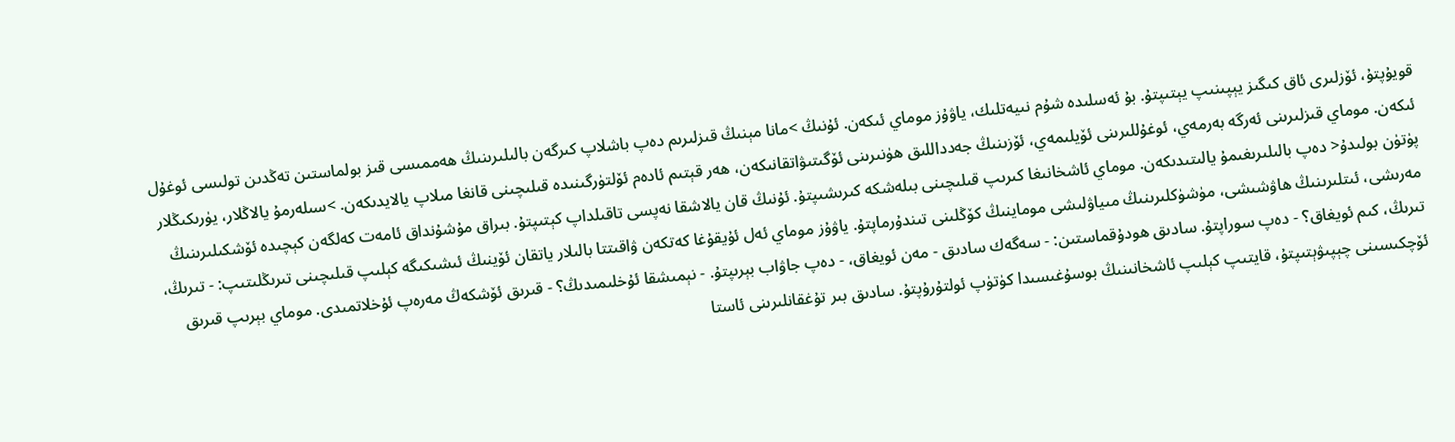قويۇپتۇ، ئۆزلىرى ئاق كىگىز يېپىنىپ يېتىپتۇ. بۇ ئەسلىدە شۇم نىيەتلىك، ياۋۇز موماي ئىكەن. ئۇنىڭ >مانا مېنىڭ قىزلىرىم دەپ باشلاپ كىرگەن بالىلىرىنىڭ ھەممىسى قىز بولماستىن تەڭدىن تولىسى ئوغۇل ئىكەن. موماي قىزلىرىنى ئەرگە بەرمەي، ئوغۇللىرىنى ئۆيلىمەي، ئۆزىنىڭ جەدداللىق ھۈنىرىنى ئۆگىتىۋاتقانىكەن، ھەر قېتىم ئادەم ئۆلتۈرگىنىدە قىلىچىنى قانغا مىلاپ يالايدىكەن. >سىلەرمۇ يالاڭلار، يۈرىكىڭلار پۈتۈن بولىدۇ< دەپ بالىلىرىغىمۇ يالىتىدىكەن. موماي ئاشخانىغا كىرىپ قىلىچىنى بىلەشكە كىرىشىپتۇ. ئۇنىڭ قان يالاشقا نەپسى تاقىلداپ كېتىپتۇ. بىراق مۇشۇنداق ئامەت كەلگەن كېچىدە ئۆشكىلىرىنىڭ مەرىشى، ئىتلىرىنىڭ ھاۋشىشى، مۈشۈكلىرىنىڭ مىياۋلىشى موماينىڭ كۆڭلىنى تىندۇرماپتۇ. ياۋۇز موماي ئەل ئۇيقۇغا كەتكەن ۋاقىتتا بالىلار ياتقان ئۆينىڭ ئىشىكىگە كېلىپ قىلىچىنى تىرىڭلىتىپ: - تىرىڭ، تىرىڭ، كىم ئويغاق؟ - دەپ سوراپتۇ. سادىق ھودۇقماستىن: - سەگەك سادىق - مەن ئويغاق، - دەپ جاۋاب بېرىپتۇ. - نېمىشقا ئۇخلىمىدىڭ؟ - قىرىق ئۆشكەڭ مەرەپ ئۇخلاتمىدى. موماي بېرىپ قىرىق ئۆچكىسىنى چېپىۋېتىپتۇ، قايتىپ كېلىپ ئاشخانىنىڭ بوسۇغىسىدا كۈتۈپ ئولتۇرۇپتۇ. سادىق بىر تۇغقانلىرىنى ئاستا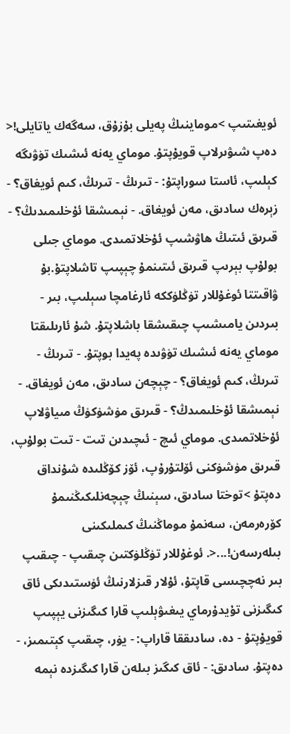ئويغىتىپ >موماينىڭ پەيلى بۇزۇق، سەگەك ياتايلى!< دەپ شىۋىرلاپ قويۇپتۇ. موماي يەنە ئىشىك تۈۋىگە كېلىپ، ئاستا سوراپتۇ: - تىرىڭ - تىرىڭ، كىم ئويغاق؟ - زېرەك سادىق، مەن ئويغاق. - نېمىشقا ئۇخلىمىدىڭ؟ - قىرىق ئىتىڭ ھاۋشىپ ئۇخلاتمىدى. موماي جىلى بولۇپ بېرىپ قىرىق ئىتىنمۇ چېپىپ تاشلاپتۇ.بۇ ۋاقىتتا ئوغۇللار تۈڭلۈككە ئارغامچا سېلىپ، بىر - بىردىن يامىشىپ چىقىشقا باشلاپتۇ. شۇ ئارىلىقتا موماي يەنە ئىشىك تۈۋىدە پەيدا بوپتۇ. - تىرىڭ - تىرىڭ، كىم ئويغاق؟ - چېچەن سادىق، مەن ئويغاق. - نېمىشقا ئۇخلىمىدڭ؟ - قىرىق مۈشۈكۈڭ مىياۋلاپ ئۇخلاتمىدى. موماي ئىچ - ئىچىدىن تىت - تىت بولۇپ، قىرىق مۈشۈكنى ئۆلتۇرۇپ، ئۆز كۆڭلىدە شۇنداق دەپتۇ >توختا سادىق، سېنىڭ چېچەنلىكىڭنىمۇ كۆرەرمەن، سەنمۇ موماڭنىڭ كىملىكىنى بىلەرسەن!...<. ئوغۇللار تۈڭلۈكتىن چىقىپ - چىقىپ بىر نەچچىسى قاپتۇ، ئۇلار قىزلارنىڭ ئۈستىدىكى ئاق كىگىزنى تۇيدۇرماي يىغىۋېلىپ قارا كىگىزنى يېپىپ قويۇپتۇ - دە، سادىققا قاراپ: - يۈر، چىقىپ كېتىمىز، - دەپتۇ. سادىق: - ئاق كىگىز بىلەن قارا كىگىزدە نېمە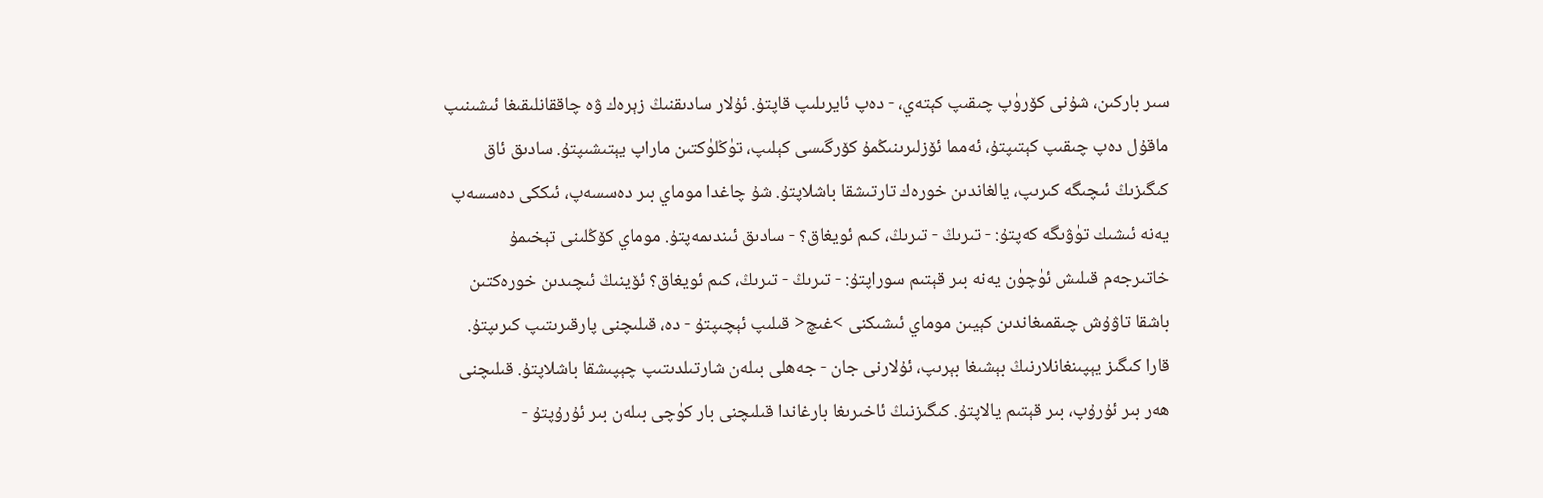سىر باركىن، شۇنى كۆرۈپ چىقىپ كېتەي، - دەپ ئايرىلىپ قاپتۇ. ئۇلار سادىقنىڭ زېرەك ۋە چاققانلىقىغا ئىشىنىپ ماقۇل دەپ چىقىپ كېتىپتۇ، ئەمما ئۆزلىرىنىڭمۇ كۆرگىسى كېلىپ، تۈڭلۈكتىن ماراپ يېتىشىپتۇ. سادىق ئاق كىگىزىڭ ئىچىگە كىرىپ، يالغاندىن خورەك تارتىشقا باشلاپتۇ. شۇ چاغدا موماي بىر دەسسەپ، ئىككى دەسسەپ يەنە ئىشىك تۈۋىگە كەپتۇ: - تىرىڭ - تىرىڭ، كىم ئويغاق؟ - سادىق ئىندىمەپتۇ. موماي كۆڭلىنى تېخىمۇ خاتىرجەم قىلىش ئۈچۈن يەنە بىر قېتىم سوراپتۇ: - تىرىڭ - تىرىڭ، كىم ئويغاق؟ ئۆينىڭ ئىچىدىن خورەكتىن باشقا تاۋۇش چىقمىغاندىن كېيىن موماي ئىشىكنى >غىچ< قىلىپ ئېچىپتۇ - دە، قىلىچنى پارقىرىتىپ كىرىپتۇ. قارا كىگىز يېپىنغانلارنىڭ بېشىغا بېرىپ، ئۇلارنى جان - جەھلى بىلەن شارتىلدىتىپ چېپىشقا باشلاپتۇ. قىلىچنى ھەر بىر ئۇرۇپ، بىر قېتىم يالاپتۇ. كىگىزنىڭ ئاخىرىغا بارغاندا قىلىچنى بار كۈچى بىلەن بىر ئۇرۇپتۇ -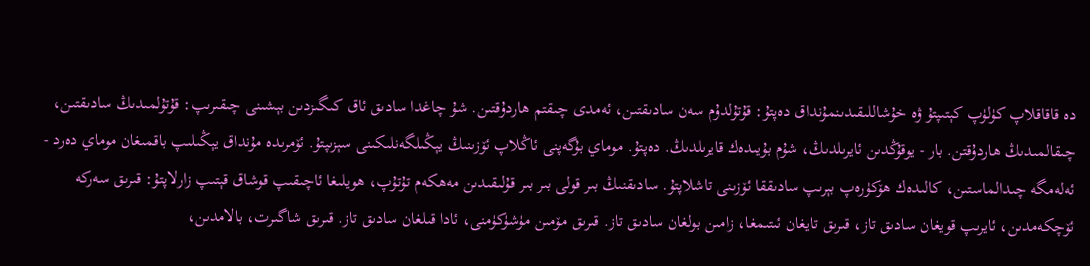دە قاقاقلاپ كۈلۈپ كېتىپتۇ ۋە خۇشاللىقىدىنمۇنداق دەپتۇ: قۇتۇلدۇم سەن سادىقتىن، ئەمدى چىقتم ھاردۇقتىن. شۇ چاغدا سادىق ئاق كىگىزدىن بېشىنى چىقىرىپ: قۇتۇلمىدىڭ سادىقتىن، چىقالمىدىڭ ھاردۇقتن. بار - يوقۇڭدىن ئايرىلدىڭ، شۇم بۇيىدەك قايرىلدىڭ. دەپتۇ. موماي بۇگەپنى ئاڭلاپ ئۆزىنىڭ يېڭىلگەنلىكىنى سېزىپتۇ. ئۆمرىدە مۇنداق يېڭىلىپ باقمىغان موماي دەرد - ئەلەمگە چىدالماستىن، كالىدەك ھۆكۈرەپ بېرىپ سادىققا ئۆزىنى تاشلاپتۇ. سادىقنىڭ بىر قولى بىر بىر قۇلىقىدىن مەھكەم تۇتۇپ، ھويلىغا ئاچىقىپ قوشاق قېتىپ زارلاپتۇ: قىرىق سەركە ئۆچكەمدىن، ئايرىپ قويغان سادىق تاز، قىرىق تايغان ئىتىمغا، زامىن بولغان سادىق تاز. قىرىق مۆمىن مۈشۈكۈمنى، ئادا قىلغان سادىق تاز. قىرىق شاگىرت، بالامدىن،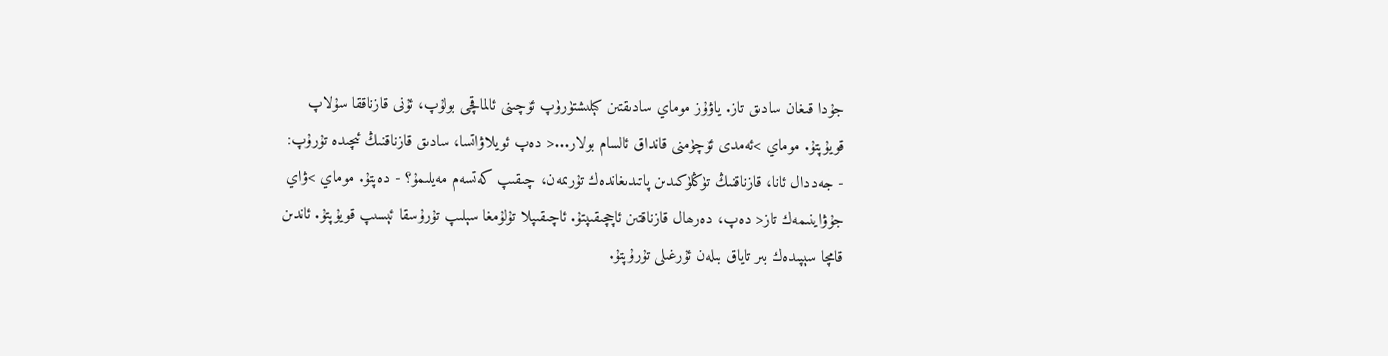جۇدا قىغان سادىق تاز. ياۋۇز موماي سادىقتىن كېلىشتۈرۈپ ئۆچىنى ئالماقچى بولۇپ، ئۇنى قازناققا سۇلاپ قويۇپتۇ. موماي >ئەمدى ئۆچۈمنى قانداق ئالسام بولار...< دەپ ئويلاۋاتسا، سادىق قازناقنىڭ ئىچىدە تۇرۇپ: - جەددال ئانا، قازناقنىڭ تۈڭلۈكىدىن پاتىدىغاندەك تۇرىمەن، چىقىپ كەتسەم مەيلىمۇ؟ - دەپتۇ. موماي >ۋاي جۇۋاينىمەك تاز< دەپ، دەرھال قازناقتىن ئاچچىقىپتۇ. ئاچىقىپلا تۇلۇمغا سېلىپ تۇرۇسقا ئېسىپ قويۇپتۇ. ئاندىن قامچا سېپىدەك بىر تاياق بىلەن ئۇرغىلى تۇرۇپتۇ.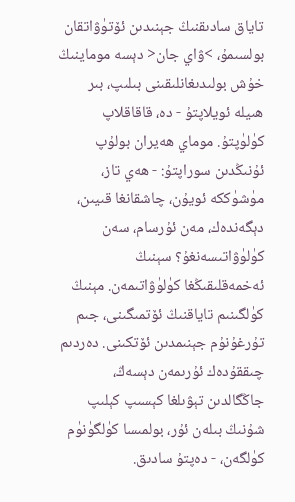تاياق سادىقنىڭ جېنىدىن ئۆتۈۋاتقان بولسىمۇ، >ۋاي جان< دېسە موماينىڭ خۇش بولىدىغانلىقىنى بىلىپ، بىر ھىيلە ئويلاپتۇ - دە، قاقاقلاپ كۈلۈپتۇ. موماي ھەيران بولۇپ ئۇنىڭدىن سوراپتۇ: - ھەي تاز، مۈشۈككە ئويۇن، چاشقانغا قىيىن، دېگەندەك، مەن ئۇرسام، سەن كۈلۈۋاتىسەنغۇ؟ سېنىڭ ئەخمەقلىقىڭغا كۈلۈۋاتىمەن. مېنىڭ كۈلگىنىم تاياقنىڭ ئۆتمىگىنى، جىم تۇرغۇنۇم جېنىمدىن ئۆتكىنى. دەردىم چىققۇدەك ئۇرىمەن دېسەڭ، جاڭگالدىن تېۋىلغا كېسىپ كېلىپ شۇنىڭ بىلەن ئۇر، بولمىسا كۈلگۈنۈم كۈلگەن، - دەپتۇ سادىق.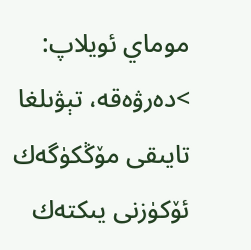موماي ئويلاپ: >دەرۋەقە، تېۋىلغا تايىقى مۆڭكۈگەك ئۆكۈزنى يىكتەك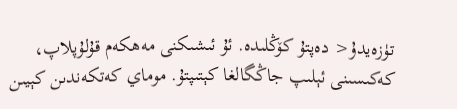تۈزەيدۇ< دەپتۇ كۆڭلىدە. ئۇ ئىشىكنى مەھكەم قۇلۇپلاپ، كەكىسىنى ئېلىپ جاڭگالغا كېتىپتۇ. موماي كەتكەندىن كېيىن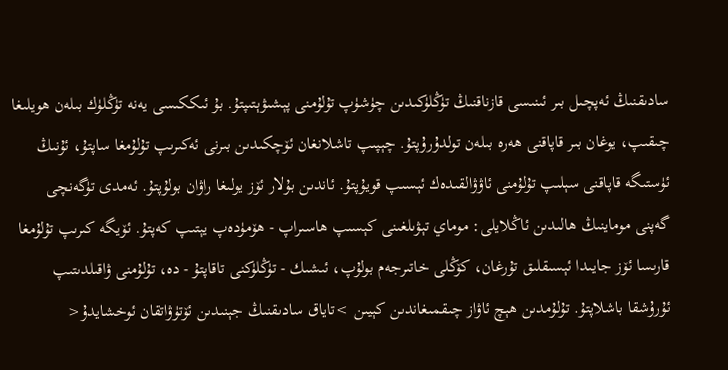سادىقنىڭ ئەپچىل بىر ئىنىسى قازناقنىڭ تۈڭلۈكىدىن چۈشۈپ تۇلۇمنى پېشىۋېتىپتۇ. بۇ ئىككىسى يەنە تۈڭلۈك بىلەن ھويلىغا چىقىپ، يوغان بىر قاپاقنى ھەرە بىلەن تولدۇرۇپتۇ. چېپىپ تاشلانغان ئۆچكىدىن بىرنى ئەكىرىپ تۇلۇمغا ساپتۇ، ئۇنىڭ ئۈستىگە قاپاقنى سېلىپ تۇلۇمنى ئاۋۋالقىدەك ئېسىپ قويۇپتۇ. ئاندىن بۇلار ئۆز يولىغا راۋان بولۇپتۇ. ئەمدى تۈگەنچى گەپنى موماينىڭ ھالىدىن ئاڭلايلى: موماي تېۋىلغىنى كېسىپ ھاسىراپ - ھۆمۈدەپ يېتىپ كەپتۇ. ئۆيگە كىرىپ تۇلۇمغا قارىسا ئۆز جايىدا ئېسىقلىق تۇرغان، كۆڭلى خاتىرجەم بولۇپ، ئىشىك - تۈڭلۈكنى تاقاپتۇ - دە، تۇلۇمنى ۋاقىلدىتىپ ئۇرۇشقا باشلاپتۇ. تۇلۇمدىن ھېچ ئاۋاز چىقمىغاندىن كېيىن >تاياق سادىقنىڭ جېنىدىن ئۆتۈۋاتقان ئوخشايدۇ<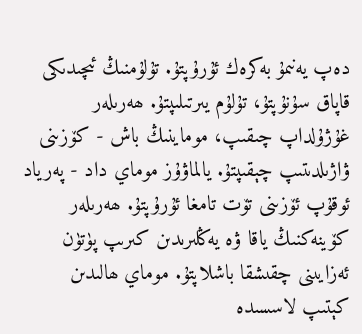دەپ يەنىمۇ بەكرەك ئۇرۇپتۇ. تۇلۇمنىڭ ئىچىدىكى قاپاق سۇنۇپتۇ، تۇلۇم يىرتىلىپتۇ. ھەرىلەر غۇژۇلداپ چىقىپ، موماينىڭ باش - كۆزىنى ۋاژىلدىتىپ چېقىپتۇ. يالماۋۇز موماي داد - پەرياد ئوقۇپ ئۆزىنى تۆت تامغا ئۇرۇپتۇ. ھەرىلەر كۆينەكنىڭ ياقا ۋە يەڭلىرىدىن كىرىپ پۈتۈن ئەزايىنى چقىشقا باشلاپتۇ. موماي ھالىدىن كېتىپ لاسسىدە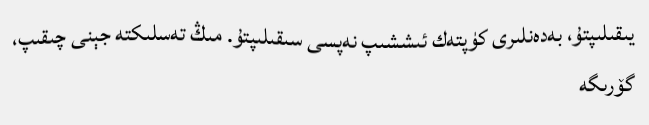يىقىلىپتۇ، بەدەنلىرى كۈپتەك ئىششىپ نەپسى سىقىلىپتۇ. مىڭ تەسلىكتە جېنى چىقىپ، گۆرىگە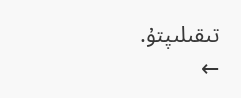تىقىلىپتۇ.
←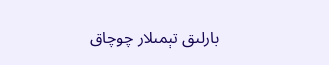بارلىق تېمىلار چوچاق